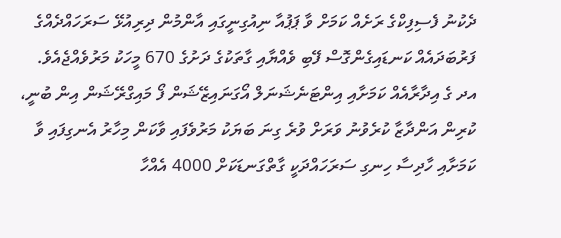ދެކުނު ފެސިފިކްގެ ރަށެއް ކަމަށް ވާ ޕަޕުއާ ނިއުގިނީގައި އާންމުން ދިރިއުޅޭ ސަރަހައްދެއްގެ ފަރުބަދައެއް ކަނޑައިގެންގޮސް ފޭބި ވެއްޔާއި ގާތަކުގެ ދަށުގެ 670 މީހަކު މަރުވެއްޖެއެވެ.
އދ ގެ އިދާރާއެއް ކަމަށާއި އިންޓަނެޝަނަލް އޯގަނައިޒޭޝަން ފޯ މައިގްރޭޝަން އިން ބުނީ، ކުރިން އަންދާޒާ ކުރެވުނު ވަރަށް ވުރެ ގިނަ ބަޔަކު މަރުވެފައި ވާކަން މިހާރު އެނގިފައި ވާ ކަމަށާއި ހާދިސާ ހިނގި ސަރަހައްދަކީ ގާތްގަނޑަކަށް 4000 އެއްހާ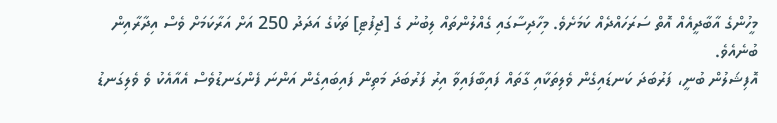މީހުންގެ އާބާދީއެއް އޮތް ސަރަހައްދެއް ކަމަށެވެ. މިހާދިސާގައި ގެއްލުންތައް ލިބުނު ގެ [ޖިފުޓި] ތަކުގެ އަދަދު 250 އަށް އަރާކަމަށް ވެސް އިދާރާއިން ބުނެއެވެ.
އޮފިޝަލުން ބުނީ، ފަރުބަދަ ކަނޑައިގެން ވެލިތަކާއި ގާތައް ފައިބާފައިވާ އިރު ފަރުބަދަ މަތިން ފައިބައިގެން އަންނަ ފެންގަނޑުވެސް އެއާއެކު ވެ ވެލިގަނޑު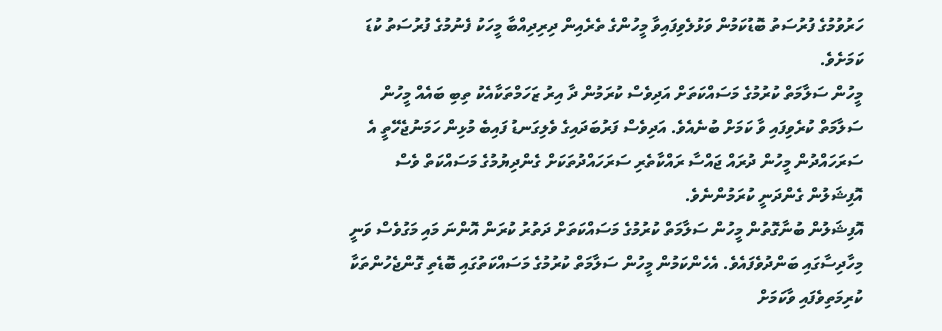ހަރުވުމުގެ ފުރުސަތު ބޮޑުކަމުން ވަޅުލެވިފައިވާ މީހުންގެ ތެރެއިން ދިރިދިއްބާ މީހަކު ފެނުމުގެ ފުރުސަތު ކުޑަ ކަމަށެވެ.
މީހުން ސަލާމަތް ކުރުމުގެ މަސައްކަތަށް އަދިވެސް ކުރަމުން ދާ އިރު ޒަހަމްތަކާއެކު ތިބި ބައެއް މީހުން ސަލާމަތް ކުރެވިފައި ވާ ކަމަށް ބުނެއެވެ. އަދިވެސް ފަރުބަދައިގެ ވެލިގަނޑު ފައިބެ މުޅިން ހަމަނުޖެހޭތީ އެ ސަރަހައްދުން މީހުން ދުރައް ޖައްސާ ރައްކާތެރި ސަރަހައްދުތަކަށް ގެންދިޔުމުގެ މަސައްކަތް ވެސް އޮފިޝަލުން ގެންދަނީ ކުރަމުންނެވެ.
އޮފިޝަލުން ބުނާގޮތުން މީހުން ސަލާމަތް ކުރުމުގެ މަސައްކަތަށް ދަތުރު ކުރަން އޮންނަ މައި މަގުވެސް ވަނީ މިހާދިސާގައި ބަންދުވެފައެވެ. އެހެންކަމުން މީހުން ސަލާމަތް ކުރުމުގެ މަސައްކަތުގައި ބޮޑެތި ގޮންޖެހުންތަކާ ކުރިމަތިވެފައި ވާކަމަށް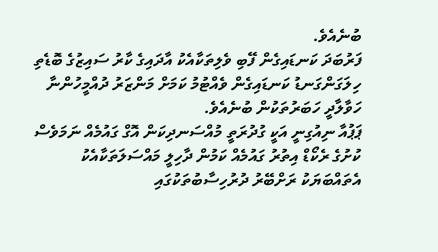ބުނެއެވެ.
ފަރުބަދަ ކަނޑައިގެން ފޭބި ވެލިތަކާއެކު އާދައިގެ ކާރު ސައިޒުގެ ބޮޑެތި ހިލަގަންގަނޑު ކަނޑައިގެން ވެއްޓުމު ކަމަށް މަންޒަރު ދުއްމީހުންނާ ހަވާލާދީ ހަބަރުތަކުން ބުނެއެވެ.
ޕަޕުއާ ނިއުގިނީ އަކީ ގުދުރަތީ މުއްސަނދިކަން އޮގް ގައުމެއް ނަމަވެސް ކުށުގެ ރެކޯޑް އިތުރު ގައުމެއް ކަމުން ދާހިލީ މައްސަލަތަކާއެކު އެތައްބަޔަކު ރަށްބޭރު ދުރުހިސާބުތަކުގައި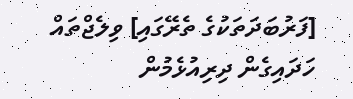[ފަރުބަދަތަކުގެ ތެރޭގައި] ވިލެޖްތައް ހަދައިގެން ދިރިއުޅެމުން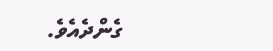ގެންދެއެވެ.